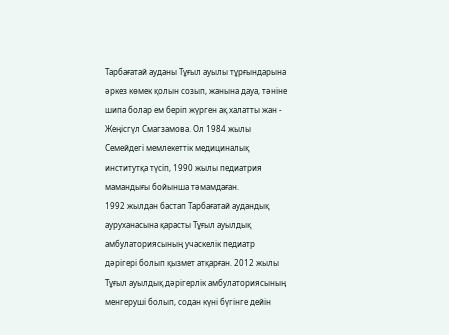Тарбағатай ауданы Тұғыл ауылы тұрғындарына әркез көмек қолын созып, жанына дауа, тәніне шипа болар ем беріп жүрген ақ халатты жан - Жеңісгүл Смагзамова. Ол 1984 жылы Семейдегі мемлекеттік медициналық институтқа түсіп, 1990 жылы педиатрия мамандығы бойынша тәмамдаған.
1992 жылдан бастап Тарбағатай аудандық ауруханасына қарасты Тұғыл ауылдық амбулаториясының учаскелік педиатр дәрігері болып қызмет атқарған. 2012 жылы Тұғыл ауылдық дәрігерлік амбулаториясының менгеруші болып, содан күні бүгінге дейін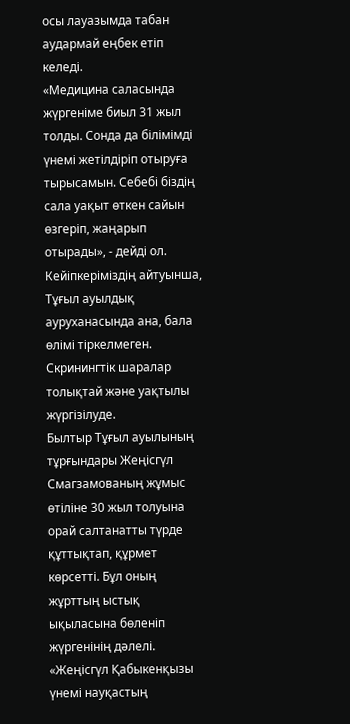осы лауазымда табан аудармай еңбек етіп келеді.
«Медицина саласында жүргеніме биыл 31 жыл толды. Сонда да білімімді үнемі жетілдіріп отыруға тырысамын. Себебі біздің сала уақыт өткен сайын өзгеріп, жаңарып отырады», - дейді ол.
Кейіпкеріміздің айтуынша, Тұғыл ауылдық ауруханасында ана, бала өлімі тіркелмеген. Скринингтік шаралар толықтай және уақтылы жүргізілуде.
Былтыр Тұғыл ауылының тұрғындары Жеңісгүл Смагзамованың жұмыс өтіліне 30 жыл толуына орай салтанатты түрде құттықтап, құрмет көрсетті. Бұл оның жұрттың ыстық ықыласына бөленіп жүргенінің дәлелі.
«Жеңісгүл Қабыкенқызы үнемі науқастың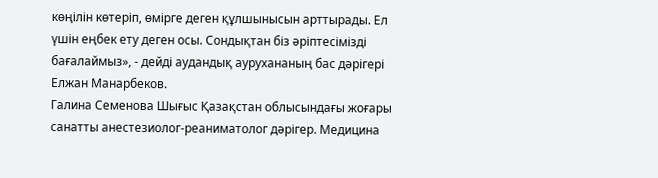көңілін көтеріп, өмірге деген құлшынысын арттырады. Ел үшін еңбек ету деген осы. Сондықтан біз әріптесімізді бағалаймыз», - дейді аудандық аурухананың бас дәрігері Елжан Манарбеков.
Галина Семенова Шығыс Қазақстан облысындағы жоғары санатты анестезиолог-реаниматолог дәрігер. Медицина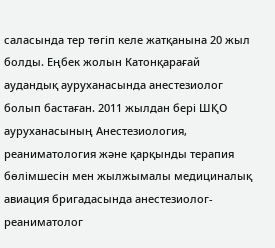саласында тер төгіп келе жатқанына 20 жыл болды. Еңбек жолын Катонқарағай аудандық ауруханасында анестезиолог болып бастаған. 2011 жылдан бері ШҚО ауруханасының Анестезиология, реаниматология және қарқынды терапия бөлімшесін мен жылжымалы медициналық авиация бригадасында анестезиолог-реаниматолог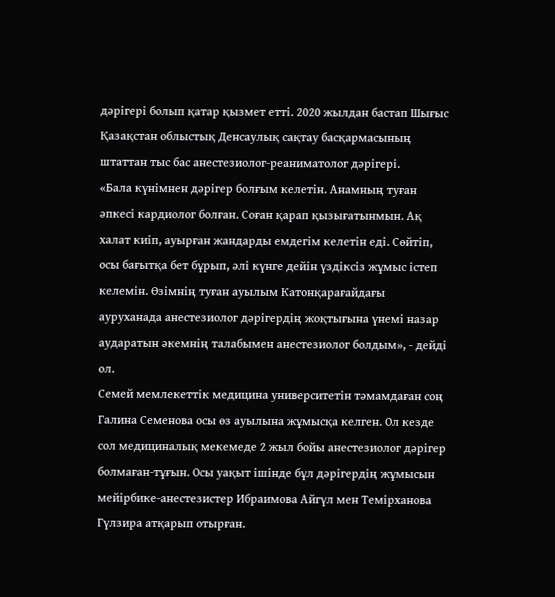дәрігері болып қатар қызмет етті. 2020 жылдан бастап Шығыс Қазақстан облыстық Денсаулық сақтау басқармасының штаттан тыс бас анестезиолог-реаниматолог дәрігері.
«Бала күнімнен дәрігер болғым келетін. Анамның туған әпкесі кардиолог болған. Соған қарап қызығатынмын. Ақ халат киіп, ауырған жандарды емдегім келетін еді. Сөйтіп, осы бағытқа бет бұрып, әлі күнге дейін үздіксіз жұмыс істеп келемін. Өзімнің туған ауылым Катонқарағайдағы ауруханада анестезиолог дәрігердің жоқтығына үнемі назар аударатын әкемнің талабымен анестезиолог болдым», - дейді ол.
Семей мемлекеттік медицина университетін тәмамдаған соң Галина Семенова осы өз ауылына жұмысқа келген. Ол кезде сол медициналық мекемеде 2 жыл бойы анестезиолог дәрігер болмаған-тұғын. Осы уақыт ішінде бұл дәрігердің жұмысын мейірбике-анестезистер Ибраимова Айгүл мен Темірханова Гүлзира атқарып отырған.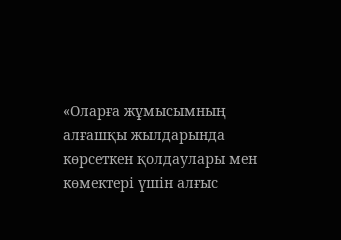«Оларға жұмысымның алғашқы жылдарында көрсеткен қолдаулары мен көмектері үшін алғыс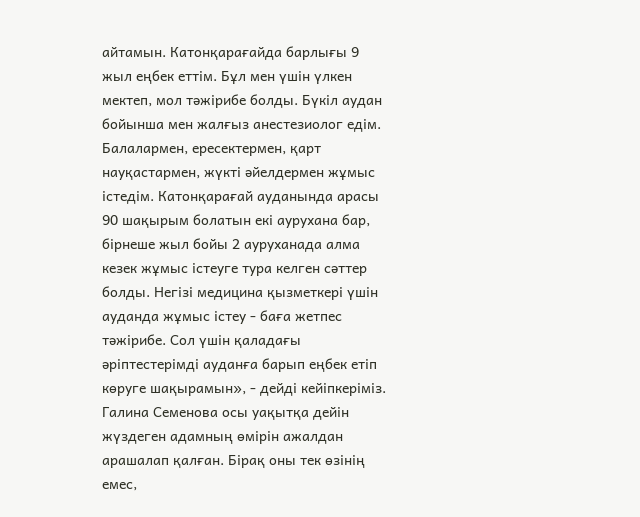айтамын. Катонқарағайда барлығы 9 жыл еңбек еттім. Бұл мен үшін үлкен мектеп, мол тәжірибе болды. Бүкіл аудан бойынша мен жалғыз анестезиолог едім. Балалармен, ересектермен, қарт науқастармен, жүкті әйелдермен жұмыс істедім. Катонқарағай ауданында арасы 90 шақырым болатын екі аурухана бар, бірнеше жыл бойы 2 ауруханада алма кезек жұмыс істеуге тура келген сәттер болды. Негізі медицина қызметкері үшін ауданда жұмыс істеу - баға жетпес тәжірибе. Сол үшін қаладағы әріптестерімді ауданға барып еңбек етіп көруге шақырамын», - дейді кейіпкеріміз.
Галина Семенова осы уақытқа дейін жүздеген адамның өмірін ажалдан арашалап қалған. Бірақ оны тек өзінің емес,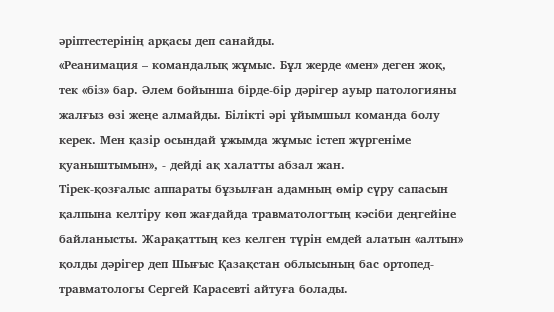әріптестерінің арқасы деп санайды.
«Реанимация – командалық жұмыс. Бұл жерде «мен» деген жоқ, тек «біз» бар. Әлем бойынша бірде-бір дәрігер ауыр патологияны жалғыз өзі жеңе алмайды. Білікті әрі ұйымшыл команда болу керек. Мен қазір осындай ұжымда жұмыс істеп жүргеніме қуаныштымын», - дейді ақ халатты абзал жан.
Тірек-қозғалыс аппараты бұзылған адамның өмір сүру сапасын қалпына келтіру көп жағдайда травматологтың кәсіби деңгейіне байланысты. Жарақаттың кез келген түрін емдей алатын «алтын» қолды дәрігер деп Шығыс Қазақстан облысының бас ортопед-травматологы Сергей Карасевті айтуға болады.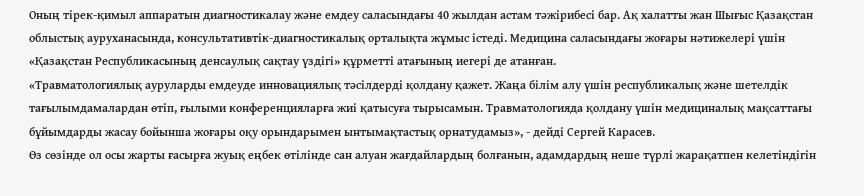Оның тірек-қимыл аппаратын диагностикалау және емдеу саласындағы 40 жылдан астам тәжірибесі бар. Ақ халатты жан Шығыс Қазақстан облыстық ауруханасында, консультативтік-диагностикалық орталықта жұмыс істеді. Медицина саласындағы жоғары нәтижелері үшін «Қазақстан Республикасының денсаулық сақтау үздігі» құрметті атағының иегері де атанған.
«Травматологиялық ауруларды емдеуде инновациялық тәсілдерді қолдану қажет. Жаңа білім алу үшін республикалық және шетелдік тағылымдамалардан өтіп, ғылыми конференцияларға жиі қатысуға тырысамын. Травматологияда қолдану үшін медициналық мақсаттағы бұйымдарды жасау бойынша жоғары оқу орындарымен ынтымақтастық орнатудамыз», - дейді Сергей Карасев.
Өз сөзінде ол осы жарты ғасырға жуық еңбек өтілінде сан алуан жағдайлардың болғанын, адамдардың неше түрлі жарақатпен келетіндігін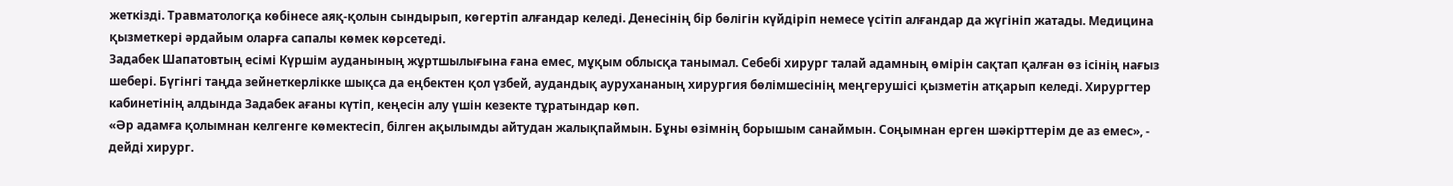жеткізді. Травматологқа көбінесе аяқ-қолын сындырып, көгертіп алғандар келеді. Денесінің бір бөлігін күйдіріп немесе үсітіп алғандар да жүгініп жатады. Медицина қызметкері әрдайым оларға сапалы көмек көрсетеді.
Задабек Шапатовтың есімі Күршім ауданының жұртшылығына ғана емес, мұқым облысқа танымал. Себебі хирург талай адамның өмірін сақтап қалған өз ісінің нағыз шебері. Бүгінгі таңда зейнеткерлікке шықса да еңбектен қол үзбей, аудандық аурухананың хирургия бөлімшесінің меңгерушісі қызметін атқарып келеді. Хирургтер кабинетінің алдында Задабек ағаны күтіп, кеңесін алу үшін кезекте тұратындар көп.
«Әр адамға қолымнан келгенге көмектесіп, білген ақылымды айтудан жалықпаймын. Бұны өзімнің борышым санаймын. Соңымнан ерген шәкірттерім де аз емес», - дейді хирург.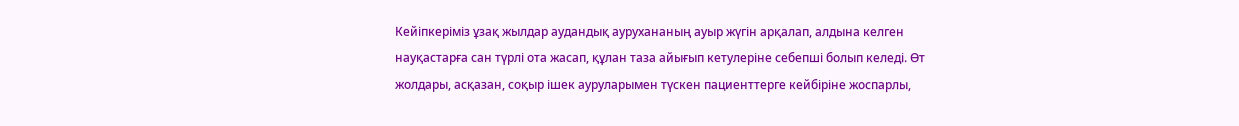Кейіпкеріміз ұзақ жылдар аудандық аурухананың ауыр жүгін арқалап, алдына келген науқастарға сан түрлі ота жасап, құлан таза айығып кетулеріне себепші болып келеді. Өт жолдары, асқазан, соқыр ішек ауруларымен түскен пациенттерге кейбіріне жоспарлы,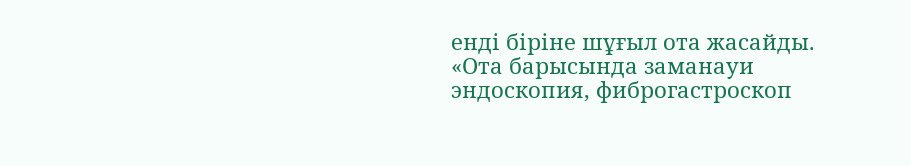енді біріне шұғыл ота жасайды.
«Ота барысында заманауи эндоскопия, фиброгастроскоп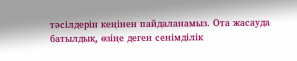тәсілдерін кеңінен пайдаланамыз. Ота жасауда батылдық, өзіңе деген сенімділік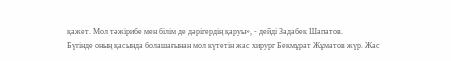қажет. Мол тәжірибе мен білім де дәрігердің қаруы», - дейді Задабек Шапатов.
Бүгінде оның қасында болашағынан мол күтетін жас хирург Бекмұрат Жұматов жүр. Жас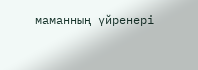маманның үйренері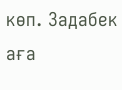көп. Задабек аға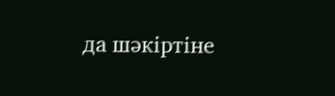да шәкіртіне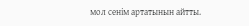мол сенім артатынын айтты.